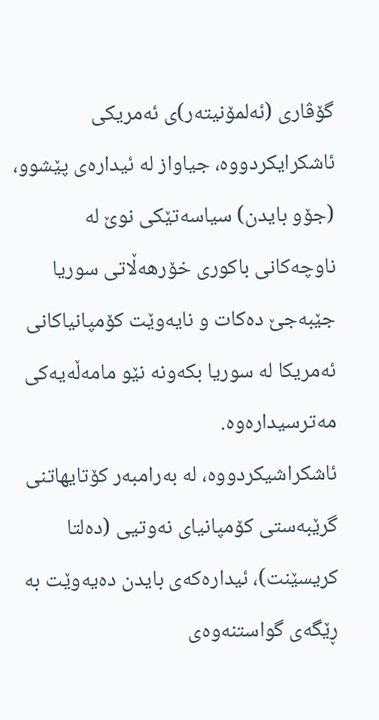گۆڤاری (ئەلمۆنیتەر)ی ئەمریکی ئاشکرایکردووە، جیاواز لە ئیدارەی پێشوو، (جۆو بایدن) سیاسەتێکی نوێ لە ناوچەکانی باکوری خۆرھەڵاتی سوریا جێبەجێ دەکات و نایەوێت کۆمپانیاکانی ئەمریکا لە سوریا بکەونە نێو مامەڵەیەکی مەترسیدارەوە.
ئاشکراشیکردووە، لە بەرامبەر کۆتایھاتنی گرێبەستی کۆمپانیای نەوتیی (دەلتا کریسێنت)، ئیدارەکەی بایدن دەیەوێت بە ڕێگەی گواستنەوەی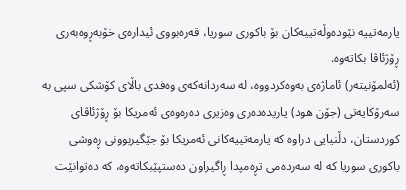یارمەتییە نێودەوڵەتییەکان بۆ باکوری سوریا، قەرەبووی ئیدارەی خۆبەڕوەبەری ڕۆژئاڤا بکاتەوە.
(ئەلمۆنیتەر) ئاماژەی بەوەکردووە، لە سەردانەکەی وەفدی باڵای کۆشکی سپی بە سەرۆکایەتی (جۆن ھود) یاریدەدەری وەزیری دەرەوەی ئەمریکا بۆ ڕۆژئاڤای کوردستان، دڵنیایی دراوە کە یارمەتییەکانی ئەمریکا بۆ جێگیربوونی ڕەوشی باکوری سوریا کە لە سەردەمی تڕەمپدا ڕاگیراون دەستپێبکاتەوە، کە دەتوانێت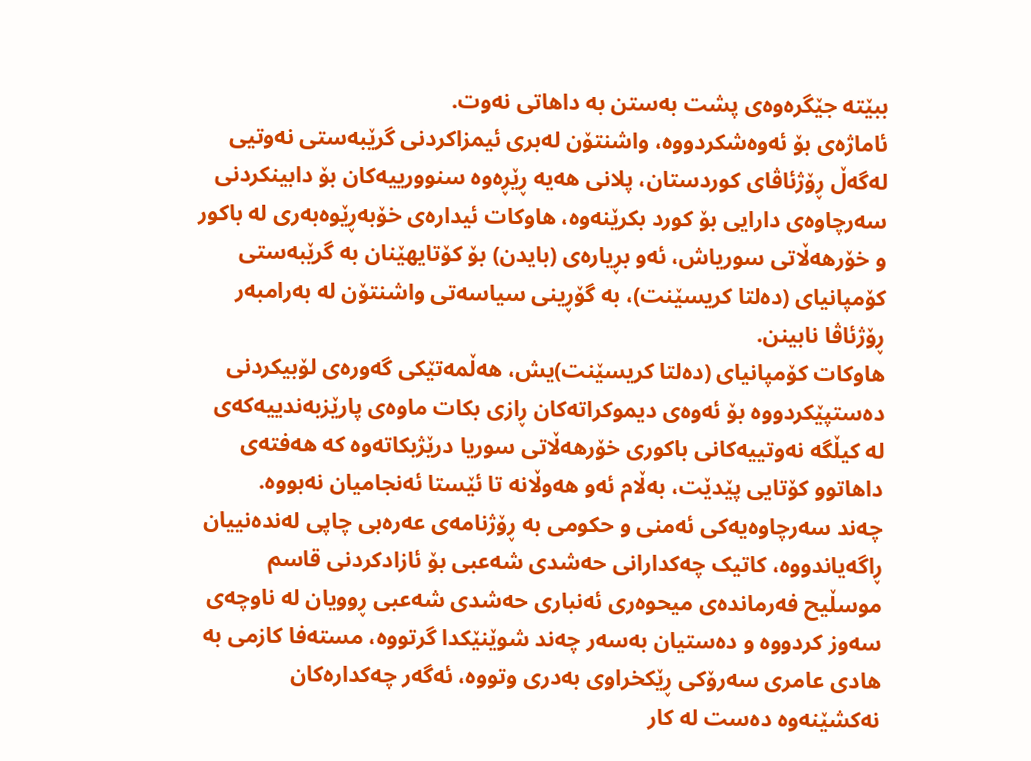ببێتە جێگرەوەی پشت بەستن بە داھاتی نەوت.
ئاماژەی بۆ ئەوەشکردووە، واشنتۆن لەبری ئیمزاکردنی گرێبەستی نەوتیی لەگەڵ ڕۆژئاڤای کوردستان، پلانی ھەیە ڕێڕەوە سنوورییەکان بۆ دابینکردنی سەرچاوەی دارایی بۆ کورد بکرێنەوە، ھاوکات ئیدارەی خۆبەڕێوەبەری لە باکور و خۆرھەڵاتی سوریاش، ئەو بڕیارەی (بایدن) بۆ کۆتایھێنان بە گرێبەستی کۆمپانیای (دەلتا کریسێنت)، بە گۆڕینی سیاسەتی واشنتۆن لە بەرامبەر ڕۆژئاڤا نابینن.
ھاوکات کۆمپانیای (دەلتا کریسێنت)یش، ھەڵمەتێکی گەورەی لۆبیکردنی دەستپێکردووە بۆ ئەوەی دیموکراتەکان ڕازی بکات ماوەی پارێزبەندییەکەی لە کیڵگە نەوتییەکانی باکوری خۆرھەڵاتی سوریا درێژبکاتەوە کە ھەفتەی داھاتوو کۆتایی پێدێت، بەڵام ئەو ھەوڵانە تا ئێستا ئەنجامیان نەبووە.
چەند سەرچاوەیەکی ئەمنی و حکومی بە ڕۆژنامەی عەرەبی چاپی لەندەنییان ڕاگەیاندووە، کاتیک چەکدارانی حەشدی شەعبی بۆ ئازادکردنی قاسم موسڵیح فەرماندەی میحوەری ئەنباری حەشدی شەعبی ڕوویان لە ناوچەی سەوز کردووە و دەستیان بەسەر چەند شوێنێکدا گرتووە، مستەفا کازمی بە ھادی عامری سەرۆکی ڕێکخراوی بەدری وتووە، ئەگەر چەکدارەکان نەکشێنەوە دەست لە کار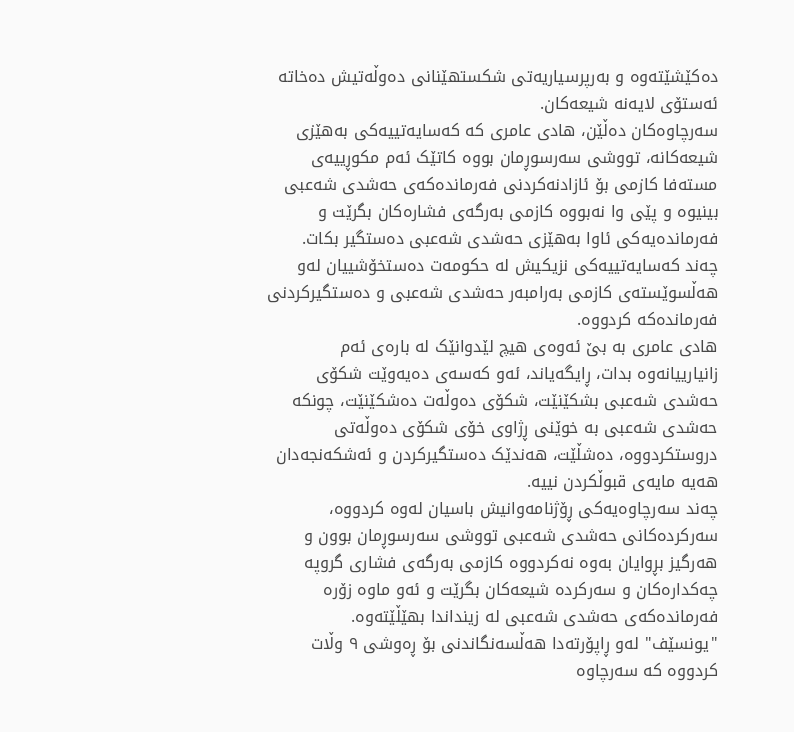دەکێشێتەوە و بەرپرسیاریەتی شکستھێنانی دەوڵەتیش دەخاتە ئەستۆی لایەنە شیعەکان.
سەرچاوەکان دەڵێن، ھادی عامری کە کەسایەتییەکی بەھێزی شیعەکانە، تووشی سەرسوڕمان بووە کاتێک ئەم مکوڕییەی مستەفا کازمی بۆ ئازادنەکردنی فەرماندەکەی حەشدی شەعبی بینیوە و پێی وا نەبووە کازمی بەرگەی فشارەکان بگرێت و فەرماندەیەکی ئاوا بەھێزی حەشدی شەعبی دەستگیر بکات.
چەند کەسایەتییەکی نزیکیش لە حکومەت دەستخۆشییان لەو ھەڵسوێستەی کازمی بەرامبەر حەشدی شەعبی و دەستگیرکردنی فەرماندەکە کردووە.
ھادی عامری بە بێ ئەوەی ھیچ لێدوانێک لە بارەی ئەم زانیارییانەوە بدات، ڕایگەیاند، ئەو کەسەی دەیەوێت شکۆی حەشدی شەعبی بشکێنێت، شکۆی دەوڵەت دەشکێنێت، چونکە حەشدی شەعبی بە خوێنی ڕژاوی خۆی شکۆی دەوڵەتی دروستکردووە، دەشڵێت، ھەندێک دەستگیرکردن و ئەشکەنجەدان ھەیە مایەی قبوڵکردن نییە.
چەند سەرچاوەیەکی ڕۆژنامەوانیش باسیان لەوە کردووە، سەرکردەکانی حەشدی شەعبی تووشی سەرسوڕمان بوون و ھەرگیز بڕوایان بەوە نەکردووە کازمی بەرگەی فشاری گروپە چەکدارەکان و سەرکردە شیعەکان بگرێت و ئەو ماوە زۆرە فەرماندەکەی حەشدی شەعبی لە زینداندا بھێڵێتەوە.
"یونسێف" لەو ڕاپۆرتەدا ھەڵسەنگاندنی بۆ ڕەوشی ٩ وڵات کردووە کە سەرچاوە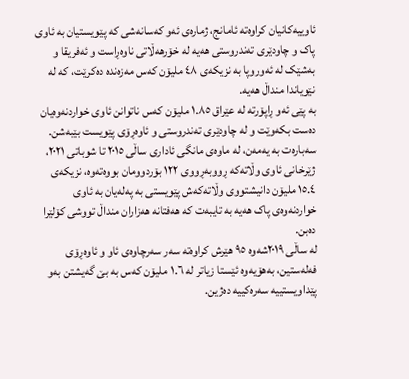ئاوییەکانیان کراوەتە ئامانج، ژمارەی ئەو کەسانەشی کە پێویستیان بە ئاوی پاک و چاودێری تەندروستی ھەیە لە خۆرھەڵاتی ناوەڕاست و ئەفریقا و بەشێک لە ئەوروپا بە نزیکەی ٤٨ ملیۆن کەس مەزەندە دەکرێت، کە لە نێویاندا منداڵ ھەیە.
بە پێی ئەو ڕاپۆرتە لە عێراق ١.٨٥ ملیۆن کەس ناتوانن ئاوی خواردنەوەیان دەست بکەوێت و لە چاودێری تەندروستی و ئاوەڕۆی پێویست بێبەشن.
سەبارەت بە یەمەن، لە ماوەی مانگی ئاداری ساڵی ٢٠١٥ تا شوباتی ٢٠٢١، ژێرخانی ئاوی وڵاتەکە ڕووبەڕووی ١٢٢ بۆردوومان بووەتەوە، نزیکەی ١٥.٤ ملیۆن دانیشتووی وڵاتەکەش پێویستی بە پەلەیان بە ئاوی خواردنەوەی پاک ھەیە بە تایبەت کە ھەفتانە ھەزاران منداڵ تووشی کۆلێرا دەبن.
لە ساڵی ٢٠١٩شەوە ٩٥ ھێرش کراوەتە سەر سەرچاوەی ئاو و ئاوەڕۆی فەلەستین، بەھۆیەوە ئێستا زیاتر لە ١.٦ ملیۆن کەس بە بێ گەیشتن بەو پێداویستییە سەرەکییە دەژین.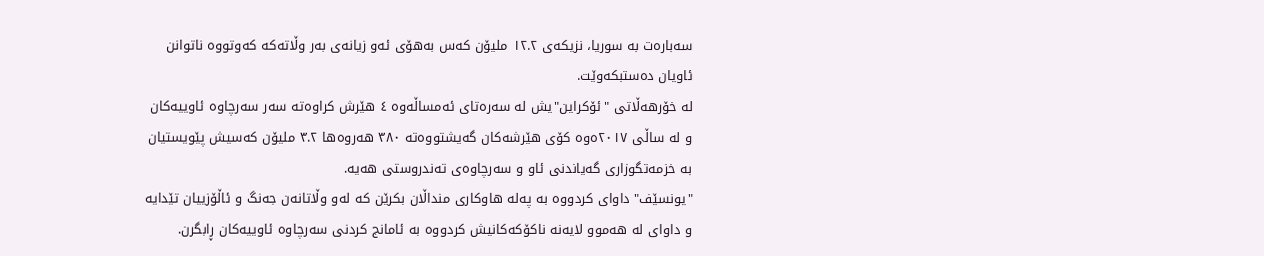سەبارەت بە سوریا، نزیکەی ١٢.٢ ملیۆن کەس بەھۆی ئەو زیانەی بەر وڵاتەکە کەوتووە ناتوانن ئاویان دەستبکەوێت.
لە خۆرھەڵاتی "ئۆکراین"یش لە سەرەتای ئەمساڵەوە ٤ ھێرش کراوەتە سەر سەرچاوە ئاوییەکان و لە ساڵی ٢٠١٧ەوە کۆی ھێرشەکان گەیشتووەتە ٣٨٠ ھەروەھا ٣.٢ ملیۆن کەسیش پێویستیان بە خزمەتگوزاری گەیاندنی ئاو و سەرچاوەی تەندروستی ھەیە.
"یونسێف" داوای کردووە بە پەلە ھاوکاری منداڵان بکرێن کە لەو وڵاتانەن جەنگ و ئاڵۆزییان تێدایە و داوای لە ھەموو لایەنە ناکۆکەکانیش کردووە بە ئامانج کردنی سەرچاوە ئاوییەکان ڕابگرن.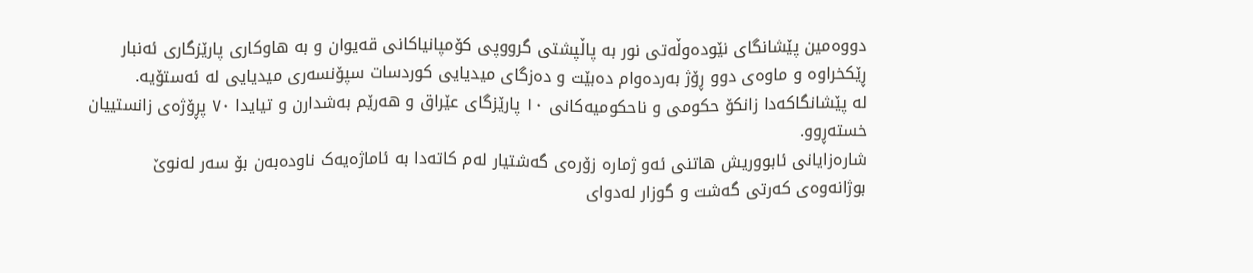دووەمین پێشانگای نێودەوڵەتی نور بە پاڵپشتی گرووپی کۆمپانیاکانی قەیوان و بە ھاوکاری پارێزگاری ئەنبار ڕێکخراوە و ماوەی دوو ڕۆژ بەردەوام دەبێت و دەزگای میدیایی کوردسات سپۆنسەری میدیایی لە ئەستۆیە.
لە پێشانگاکەدا زانکۆ حکومی و ناحکومیەکانی ١٠ پارێزگای عێراق و ھەرێم بەشدارن و تیایدا ٧٠ پڕۆژەی زانستییان خستەڕوو.
شارەزایانی ئابووریش ھاتنی ئەو ژمارە زۆرەی گەشتیار لەم کاتەدا بە ئاماژەیەک ناودەبەن بۆ سەر لەنوێ بوژانەوەی کەرتی گەشت و گوزار لەدوای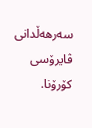سەرھەڵدانی ڤایرۆسی کۆرۆنا.